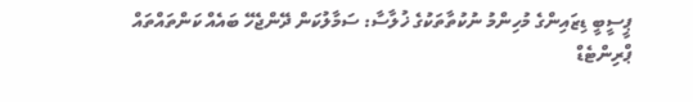ޕީސީބީ ޑިޒައިންގެ މުހިންމު ނުކުތާތަކުގެ ޚުލާސާ: ސަމާލުކަން ދޭންޖެހޭ ބައެއް ކަންތައްތައް
ޕްރިންޓެޑް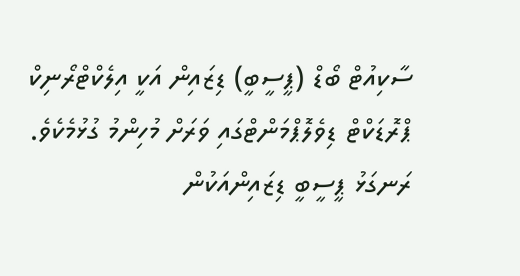ސާކިއުޓް ބޯޑް (ޕީސީބީ) ޑިޒައިން އަކީ އިލެކްޓްރޯނިކް ޕްރޮޑަކްޓް ޑިވެލޮޕްމަންޓްގައި ވަރަށް މުހިންމު ގުޅުމެކެވެ. ރަނގަޅު ޕީސީބީ ޑިޒައިންއަކުން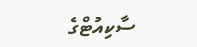ސާކިއުޓްގެ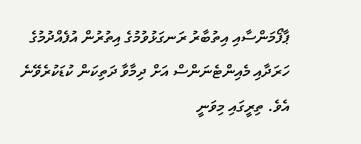ޕާފޯމަންސާއި އިތުބާރު ރަނގަޅުވުމުގެ އިތުރުން އުފެއްދުމުގެ ހަރަދާއި މެއިންޓެނަންސް އަށް ދިމާވާ ދަތިކަން ކުޑަކުރެވޭނެ އެވެ. ތިރީގައި މިވަނީ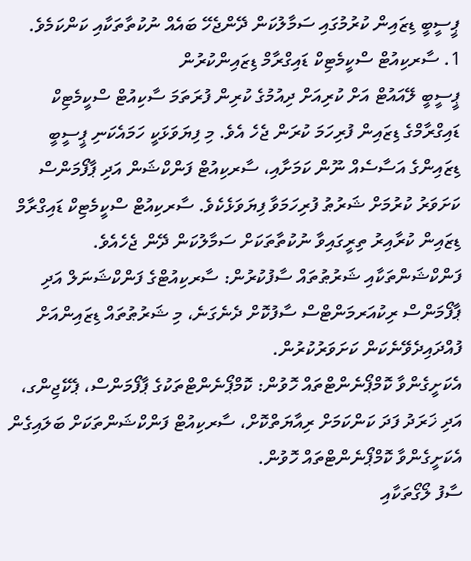ޕީސީބީ ޑިޒައިން ކުރުމުގައި ސަމާލުކަން ދޭންޖެހޭ ބައެއް ނުކުތާތަކާއި ކަންކަމެވެ.
1. ސާރކިއުޓް ސްކީމެޓިކް ޑައިގްރާމް ޑިޒައިންކުރުން
ޕީސީބީ ލޭއައުޓް އަށް ކުރިއަށް ދިއުމުގެ ކުރިން ފުރަތަމަ ސާކިއުޓް ސްކީމެޓިކް ޑައިގްރާމްގެ ޑިޒައިން ފުރިހަމަ ކުރަން ޖެހެ އެވެ. މި ފިޔަވަޅަކީ ހަމައެކަނި ޕީސީބީ ޑިޒައިންގެ އަސާސެއް ނޫން ކަމަށާއި، ސާރކިއުޓް ފަންކްޝަން އަދި ޕާފޯމަންސް ކަށަވަރު ކުރުމަށް ޝަރުޠު ފުރިހަމަވާ ފިޔަވަޅެކެވެ. ސާރކިއުޓް ސްކީމެޓިކް ޑައިގްރާމް ޑިޒައިން ކުރާއިރު ތިރީގައިވާ ނުކުތާތަކަށް ސަމާލުކަން ދޭން ޖެހެއެވެ.
ފަންކްޝަންތަކާއި ޝަރުޠުތައް ސާފުކުރުން: ސާރކިއުޓްގެ ފަންކްޝަނަލް އަދި ޕާފޯމަންސް ރިކުއަރމަންޓްސް ސާފުކޮށް ދެނެގަނެ، މި ޝަރުޠުތައް ޑިޒައިންއަށް ފުއްދައިދެވޭނެކަން ކަށަވަރުކުރުން.
އެކަށީގެންވާ ކޮމްޕޯނެންޓްތައް ހޮވުން: ކޮމްޕޯނެންޓްތަކުގެ ޕާފޯމަންސް، ޕެކޭޖިންގ، އަދި ޚަރަދު ފަދަ ކަންކަމަށް ރިއާޔަތްކޮށް، ސާރކިއުޓް ފަންކްޝަންތަކަށް ބަލައިގެން އެކަށީގެންވާ ކޮމްޕޯނެންޓްތައް ހޮވުން.
ސާފު ލޯގޯތަކާއި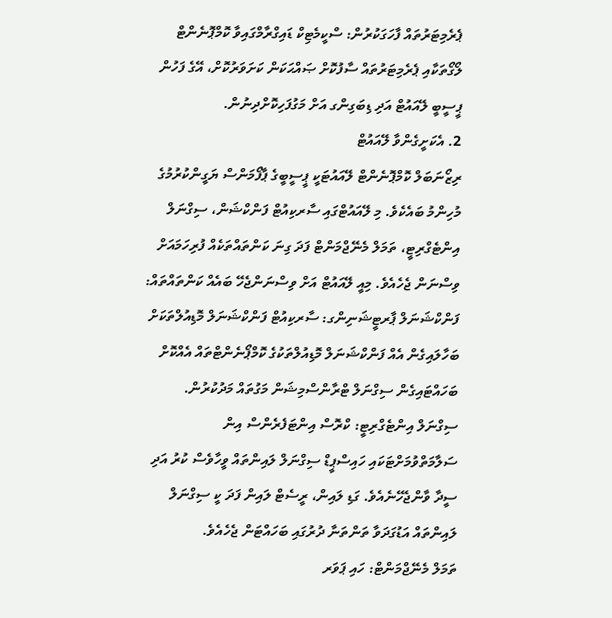ޕެރެމިޓަރުތައް ފާހަގަކުރުން: ސްކީމެޓިކް ޑައިގްރާމްގައިވާ ކޮމްޕޮނެންޓް ލޯގޯތަކާއި ޕެރެމިޓަރުތައް ސާފުކޮށް ޞައްޙަކަން ކަށަވަރުކޮށް، އޭގެ ފަހުން ޕީސީބީ ލޭއައުޓް އަދި ޑިބަގިންގ އަށް މަގުފަހިކޮށްދިނުން.
2. އެކަށީގެންވާ ލޭއައުޓް
ރިޒޯނަބަލް ކޮމްޕޮނެންޓް ލޭއައުޓަކީ ޕީސީބީގެ ޕާފޯމަންސް ޔަގީންކުރުމުގެ މުހިންމު ބައެކެވެ. މި ލޭއައުޓްގައި ސާރކިއުޓް ފަންކްޝަން، ސިގްނަލް އިންޓެގްރިޓީ، ތަމަލް މެނޭޖްމަންޓް ފަދަ ގިނަ ކަންތައްތަކެއް ފުރިހަމައަށް ވިސްނަން ޖެހެއެވެ. މިއީ ލޭއައުޓް އަށް ވިސްނަންޖެހޭ ބައެއް ކަންތައްތައް:
ފަންކްޝަނަލް ޕާރޓީޝަނިންގ: ސާރކިއުޓް ފަންކްޝަނަލް މޮޑިއުލްތަކަށް ބަހާލައިގެން އެއް ފަންކްޝަނަލް މޮޑިއުލްތަކުގެ ކޮމްޕޯނެންޓްތައް އެއްކޮށް ބަހައްޓައިގެން ސިގްނަލް ޓްރާންސްމިޝަން މަގުތައް މަދުކުރުން.
ސިގްނަލް އިންޓެގްރިޓީ: ކްރޮސް އިންޓަފެރެންސް އިން ސަލާމަތްވުމަށްޓަކައި ހައިސްޕީޑް ސިގްނަލް ލައިންތައް ވީހާވެސް ކުރު އަދި ސީދާ ވާންޖެހޭނެއެވެ. ގަޑި ލައިން، ރީސެޓް ލައިން ފަދަ ކީ ސިގްނަލް ލައިންތައް އަޑުގަދަވާ ތަންތަނާ ދުރުގައި ބަހައްޓަން ޖެހެއެވެ.
ތަމަލް މެނޭޖްމަންޓް: ހައި ޕަވަރ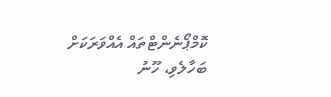ކޮމްޕޯނެންޓްތައް އެއްވަރަކަށް ބަހާލެވި، ހޫނު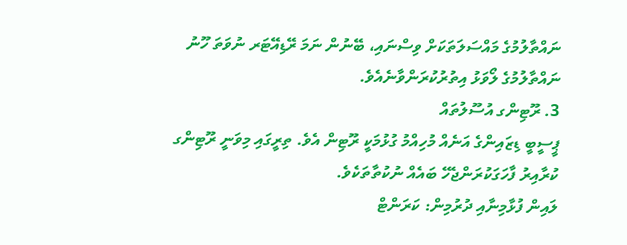ނައްތާލުމުގެ މައްސަލަތަކަށް ވިސްނައި، ބޭނުން ނަމަ ރޭޑިއޭޓަރ ނުވަތަ ހޫނު ނައްތާލުމުގެ ލޯވަޅު އިތުރުކުރަންވާނެއެވެ.
3. ރޫޓިންގ އުސޫލުތައް
ޕީސީބީ ޑިޒައިންގެ އަނެއް މުހިއްމު ގުޅުމަކީ ރޫޓިން އެވެ. ތިރީގައި މިވަނީ ރޫޓިންގ ކުރާއިރު ފާހަގަކުރަންޖެހޭ ބައެއް ނުކުތާތަކެވެ.
ލައިން ފުޅާމިނާއި ދުރުމިން: ކަރަންޓް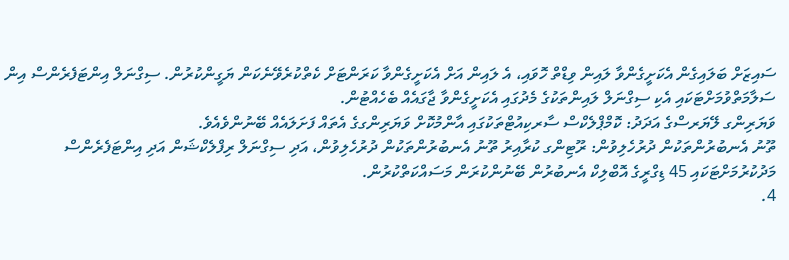ސައިޒަށް ބަލައިގެން އެކަށީގެންވާ ލައިން ވިޑްތް ހޮވައި، އެ ލައިން އަށް އެކަށީގެންވާ ކަރަންޓަށް ކެތްކުރެވޭނެކަން ޔަގީންކުރުން. ސިގްނަލް އިންޓަފެރެންސް އިން ސަލާމަތްވުމަށްޓަކައި އެކި ސިގްނަލް ލައިންތަކުގެ މެދުގައި އެކަށީގެންވާ ޖާގައެއް ބެހެއްޓުން.
ވަޔަރިންގ ލޭޔަރސްގެ އަދަދު: ކޮމްޕްލެކްސް ސާރކިއުޓްތަކުގައި އާންމުކޮށް ވަޔަރިންގގެ އެތައް ފަށަލައެއް ބޭނުންވެއެވެ.
ތޫނު އެނބުރުންތަކުން ދުރުހެލިވުން: ރޫޓިންގ ކުރާއިރު ތޫނު އެނބުރުންތަކުން ދުރުހެލިވުން، އަދި ސިގްނަލް ރިފްލެކްޝަން އަދި އިންޓަފެރެންސް މަދުކުރުމަށްޓަކައި 45 ޑިގްރީގެ އޮބްލިކް އެނބުރުން ބޭނުންކުރަން މަސައްކަތްކުރުން.
4.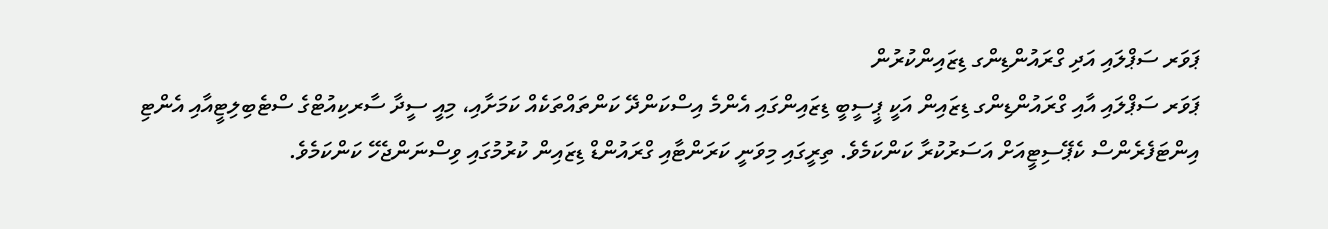ޕަވަރ ސަޕްލައި އަދި ގްރައުންޑިންގ ޑިޒައިންކުރުން
ޕަވަރ ސަޕްލައި އާއި ގްރައުންޑިންގ ޑިޒައިން އަކީ ޕީސީބީ ޑިޒައިންގައި އެންމެ އިސްކަންދޭ ކަންތައްތަކެއް ކަމަށާއި، މިއީ ސީދާ ސާރކިއުޓްގެ ސްޓެބިލިޓީއާއި އެންޓި އިންޓަފެރެންސް ކެޕޭސިޓީއަށް އަސަރުކުރާ ކަންކަމެވެ. ތިރީގައި މިވަނީ ކަރަންޓާއި ގްރައުންޑް ޑިޒައިން ކުރުމުގައި ވިސްނަންޖެހޭ ކަންކަމެވެ.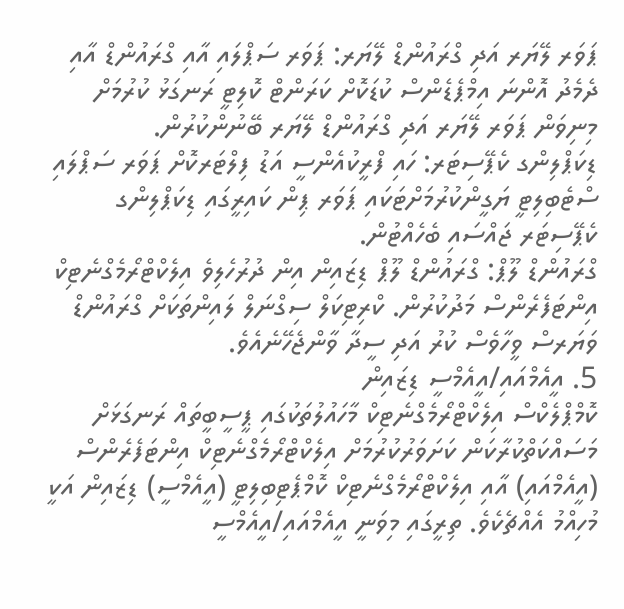ޕަވަރ ލޭޔަރ އަދި ގްރައުންޑް ލޭޔަރ: ޕަވަރ ސަޕްލައި އާއި ގްރައުންޑް އާއި ދެމެދު އޮންނަ އިމްޕެޑެންސް ކުޑަކޮށް ކަރަންޓް ކޮލިޓީ ރަނގަޅު ކުރުމަށް މިނިވަން ޕަވަރ ލޭޔަރ އަދި ގްރައުންޑް ލޭޔަރ ބޭނުންކުރުން.
ޑިކަޕްލިންގ ކެޕޭސިޓަރ: ހައި ފްރީކުއެންސީ އަޑު ފިލްޓަރކޮށް ޕަވަރ ސަޕްލައި ސްޓެބިލިޓީ ޔަގީންކުރުމަށްޓަކައި ޕަވަރ ޕިން ކައިރީގައި ޑިކަޕްލިންގ ކެޕޭސިޓަރ ޖައްސައި ބެހެއްޓުން.
ގްރައުންޑް ލޫޕް: ގްރައުންޑް ލޫޕް ޑިޒައިން އިން ދުރުހެލިވެ އިލެކްޓްރޯމެގްނެޓިކް އިންޓަފެރެންސް މަދުކުރުން. ކްރިޓިކަލް ސިގްނަލް ލައިންތަކަށް ގްރައުންޑް ވަޔަރސް ވީހާވެސް ކުރު އަދި ސީދާ ވާންޖެހޭނެއެވެ.
5. އީއެމްއައި/އީއެމްސީ ޑިޒައިން
ކޮމްޕްލެކްސް އިލެކްޓްރޯމެގްނެޓިކް މާހައުލުތަކުގައި ޕީސީބީތައް ރަނގަޅަށް މަސައްކަތްކުރާކަން ކަށަވަރުކުރުމަށް އިލެކްޓްރޯމެގްނެޓިކް އިންޓަފެރެންސް (އީއެމްއައި) އާއި އިލެކްޓްރޯމެގްނެޓިކް ކޮމްޕެޓިބިލިޓީ (އީއެމްސީ) ޑިޒައިން އަކީ މުހިއްމު އެއްޗެކެވެ. ތިރީގައި މިވަނީ އީއެމްއައި/އީއެމްސީ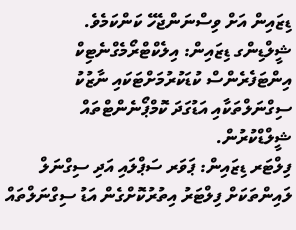ޑިޒައިން އަށް ވިސްނަންޖެހޭ ކަންކަމެވެ.
ޝީލްޑިންގ ޑިޒައިން: އިލެކްޓްރޯމެގްނެޓިކް އިންޓަފެރެންސް ކުޑަކުރުމަށްޓަކައި ނާޒުކު ސިގްނަލްތަކާއި އަޑުގަދަ ކޮމްޕޯނެންޓްތައް ޝީލްޑްކުރުން.
ފިލްޓަރ ޑިޒައިން: ޕަވަރ ސަޕްލައި އަދި ސިގްނަލް ލައިންތަކަށް ފިލްޓަރު އިތުރުކޮށްގެން އަޑު ސިގްނަލްތައް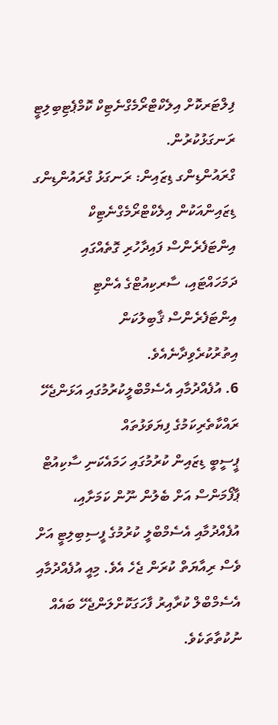ފިލްޓަރކޮށް އިލެކްޓްރޯމެގްނެޓިކް ކޮމްޕެޓިބިލިޓީ ރަނގަޅުކުރުން.
ގްރައުންޑިންގ ޑިޒައިން: ރަނގަޅު ގްރައުންޑިންގ ޑިޒައިންއަކުން އިލެކްޓްރޯމެގްނެޓިކް އިންޓަފެރެންސް ފައިދާހުރި ގޮތެއްގައި ދަމަހައްޓައި، ސާރކިއުޓްގެ އެންޓި އިންޓަފެރެންސް ޤާބިލުކަން އިތުރުކުރެވިދާނެއެވެ.
6. އުފެއްދުމާއި އެސެމްބްލީކުރުމުގައި އަޅަންޖެހޭ ރައްކާތެރިކަމުގެ ފިޔަވަޅުތައް
ޕީސީބީ ޑިޒައިން ކުރުމުގައި ހަމައެކަނި ސާކިއުޓް ޕާފޯމަންސް އަށް ބެލުން ނޫން ކަމަށާއި، އުފެއްދުމާއި އެސެމްބްލީ ކުރުމުގެ ފީސިބިލިޓީ އަށް ވެސް ރިއާޔަތް ކުރަން ޖެހެ އެވެ. މިއީ އުފެއްދުމާއި އެސެމްބްލް ކުރާއިރު ފާހަގަކޮށްލަންޖެހޭ ބައެއް ނުކުތާތަކެވެ.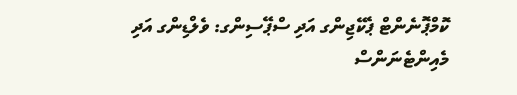ކޮމްޕޮނެންޓް ޕެކޭޖިންގ އަދި ސްޕޭސިންގ: ވެލްޑިންގ އަދި މެއިންޓެނަންސް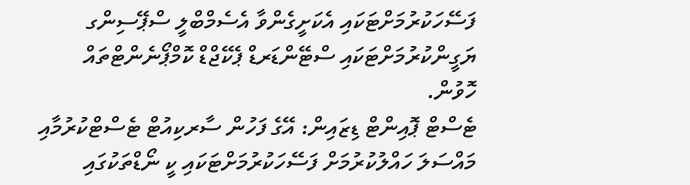ފަސޭހަކުރުމަށްޓަކައި އެކަށީގެންވާ އެސެމްބްލީ ސްޕޭސިންގ ޔަގީންކުރުމަށްޓަކައި ސްޓޭންޑަރޑް ޕެކޭޖްޑް ކޮމްޕޯނެންޓްތައް ހޮވުން.
ޓެސްޓް ޕޮއިންޓް ޑިޒައިން: އޭގެ ފަހުން ސާރކިއުޓް ޓެސްޓްކުރުމާއި މައްސަލަ ހައްލުކުރުމަށް ފަސޭހަކުރުމަށްޓަކައި ކީ ނޯޑްތަކުގައި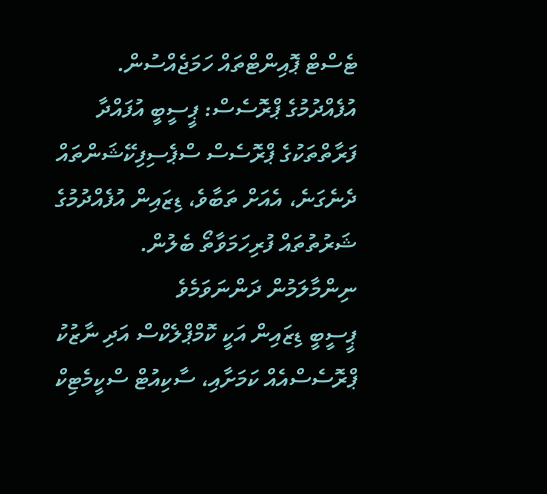ޓެސްޓް ޕޮއިންޓްތައް ހަމަޖެއްސުން.
އުފެއްދުމުގެ ޕްރޮސެސް: ޕީސީބީ އުފައްދާ ފަރާތްތަކުގެ ޕްރޮސެސް ސްޕެސިފިކޭޝަންތައް ދެނެގަނެ، އެއަށް ތަބާވެ، ޑިޒައިން އުފެއްދުމުގެ ޝަރުތުތައް ފުރިހަމަވާތޯ ބެލުން.
ނިންމާލަމުން ދަންނަވަމެވެ
ޕީސީބީ ޑިޒައިން އަކީ ކޮމްޕްލެކްސް އަދި ނާޒުކު ޕްރޮސެސްއެއް ކަމަށާއި، ސާކިއުޓް ސްކީމެޓިކް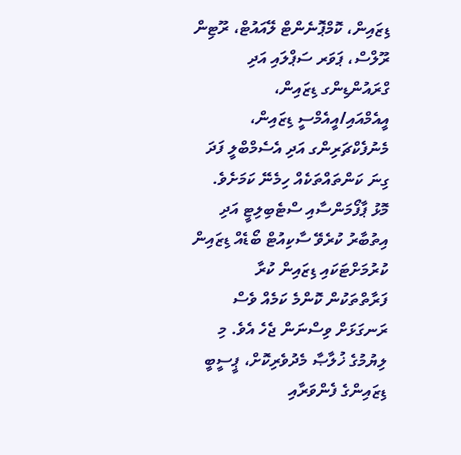ޑިޒައިން، ކޮމްޕޮނެންޓް ލޭއައުޓް، ރޫޓިން ރޫލްސް، ޕަވަރ ސަޕްލައި އަދި ގްރައުންޑިންގ ޑިޒައިން، އީއެމްއައި/އީއެމްސީ ޑިޒައިން، މެނުފެކްޗަރިންގ އަދި އެސެމްބްލީ ފަދަ ގިނަ ކަންތައްތަކެއް ހިމެނޭ ކަމަށެވެ. މޮޅު ޕާފޯމަންސާއި ސްޓެބިލިޓީ އަދި އިތުބާރު ކުރެވޭ ސާކިއުޓް ބޯޑެއް ޑިޒައިން ކުރުމަށްޓަކައި ޑިޒައިން ކުރާ ފަރާތްތަކުން ކޮންމެ ކަމެއް ވެސް ރަނގަޅަށް ވިސްނަން ޖެހެ އެވެ. މި ލިޔުމުގެ ޚުލާޞާ މެދުވެރިކޮށް، ޕީސީބީ ޑިޒައިންގެ ފެންވަރާއި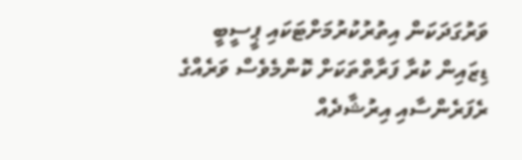ވަރުގަދަކަން އިތުރުކުރުމަށްޓަކައި ޕީސީބީ ޑިޒައިން ކުރާ ފަރާތްތަކަށް ކޮންމެވެސް ވަރެއްގެ ރެފަރެންސާއި އިރުޝާދެއް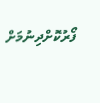ފޯރުކޮށްދިނުމަށް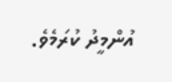އުންމީދު ކުރަމެވެ.